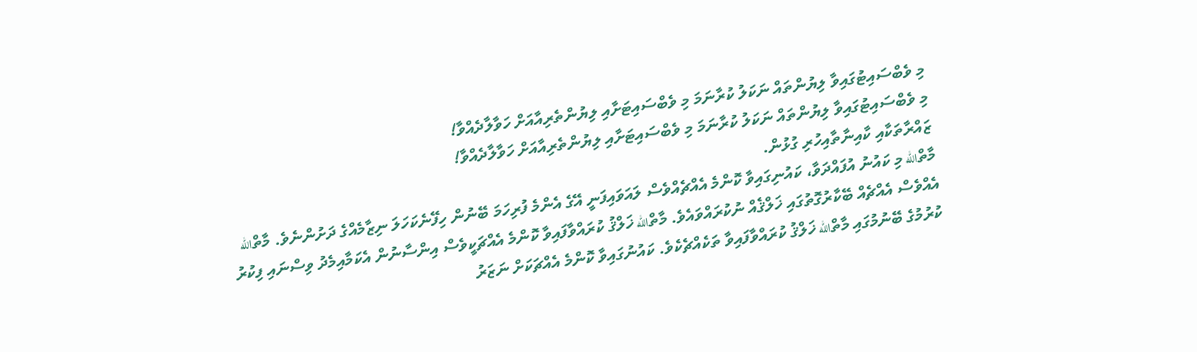މި ވެބްސައިޓުގައިވާ ލިޔުންތައް ނަކަލު ކުރާނަމަ މި ވެބްސައިޓަށާއި ލިޔުންތެރިއާއަށް ހަވާލާދެއްވާ!
މި ވެބްސައިޓުގައިވާ ލިޔުންތައް ނަކަލު ކުރާނަމަ މި ވެބްސައިޓަށާއި ލިޔުންތެރިއާއަށް ހަވާލާދެއްވާ!
ޒައްރާތަކާއި ކާއިނާތާއިހުރި ގުޅުން.
މާތްالله މި ކައުނު އުފައްދަވާ، ކައުނިގައިވާ ކޮންމެ އެއްޗެއްވެސް ލައަވައިފަނީ އޭގެ އެންމެ ފުރިހަމަ ބޭނުން ހިފޭނެކަހަލަ ނިޒާމެއްގެ ދަށުންނެވެ. މާތްالله އެއްވެސް އެއްޗެއް ބޭކާރުގޮތުގައި ޚަލްޤެއް ނުކުރައްވައެވެ. މާތްالله ޚަލްޤު ކުރައްވާފައިވާ ކޮންމެ އެއްޗަކީވެސް އިންސާނުން އެކަމާއިމެދު ވިސްނައި ފިކުރު ކުރުމުގެ ބޭނުމުގައި މާތްالله ޚަލްޤު ކުރައްވާފައިވާ ތަކެއްޗެކެވެ. ކައުނުގައިވާ ކޮންމެ އެއްޗަކަށް ނަޒަރު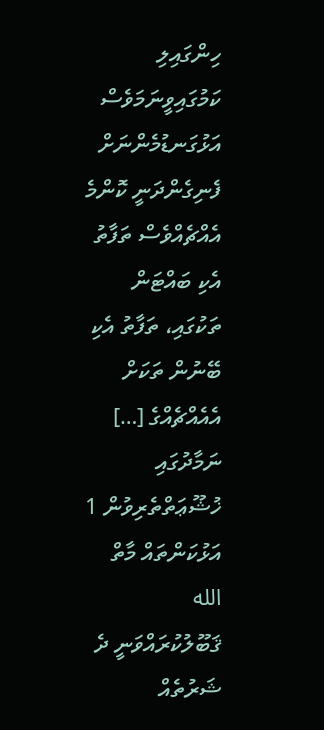ހިންގައިލި ކަމުގައިވީނަމަވެސް އަޅުގަނޑުމެންނަށް ފެނިގެންދަނީ ކޮންމެ އެއްޗެއްވެސް ތަފާތު އެކި ބައްޓަން ތަކުގައި، ތަފާތު އެކި ބޭނުން ތަކަށް އެއެއްޗެއްގެ […]
ނަމާދުގައި ޚުޝޫޢަތްތެރިވުން 1
އަޅުކަންތައް މާތް الله ޤަބޫލުކުރައްވަނީ ދެ ޝަރުތެއް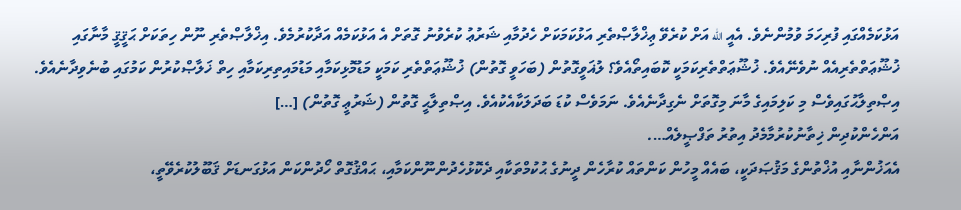އަޅުކަމެއްގައި ފުރިހަމަ ވުމުންނެވެ. އެއީ الله އަށް ކުރެވޭ ޢިޚްލާޞްތެރި އަޅުކަމަކަށް ހެދުމާއި ޝަރުޢު ކުރެވުނު ގޮތަށް އެ އަޅުކަމެއް އަދާކުރުމެވެ. އިޚްލާޞްތެރި ނޫން ހިތަކަށް ޙަޤީޤީ މާނާގައި ޚުޝޫޢަތްތެރިއެއް ނުވެނޭއެވެ. ޚުޝޫޢަތްތެރިކަމަކީ ކޮބައިތޯއެވެ؟ ލުޣަވީގޮތުން (ބަހަވީ ގޮތުން) ޚުޝޫޢަތްތެރި ކަމަކީ މަޑުމޮޅިކަމާއި މަޑުމައިތިރިކަމާއި ހިތް ޚަލާޞްކުރުން ކަމުގައި ބުނެވިދާނެއެވެ. އިޞްތިލާޙުގައިވެސް މި ކަލިމައިގެ މާނަ މިގޮތަށް ނެގިދާނެއެވެ. ނަމަވެސް ކުޑަ ބަދަލަކާއެކުއެވެ. އިޞްތިލާޙީ ގޮތުން (ޝަރުޢީ ގޮތުން) […]
އަންހެންކުދިން ޚިތާނުކުރުމާމެދު އިތުރު ތަފްޞީލެއް….
އެއަޚުންނާއި އުޚްތުންގެ މަޤުޞަދަކީ، ބައެއް މީހުން ކަންތައް ކުރާހެން ދީނުގެ ޙުކުމްތަކާއި ދެކޮޅުހެދުންނޫންކަމާއި، ޙައްޤުގޮތް ހޯދުންކަން އަޅުގަނޑަށް ޤަބޫލުކުރެވޭތީ،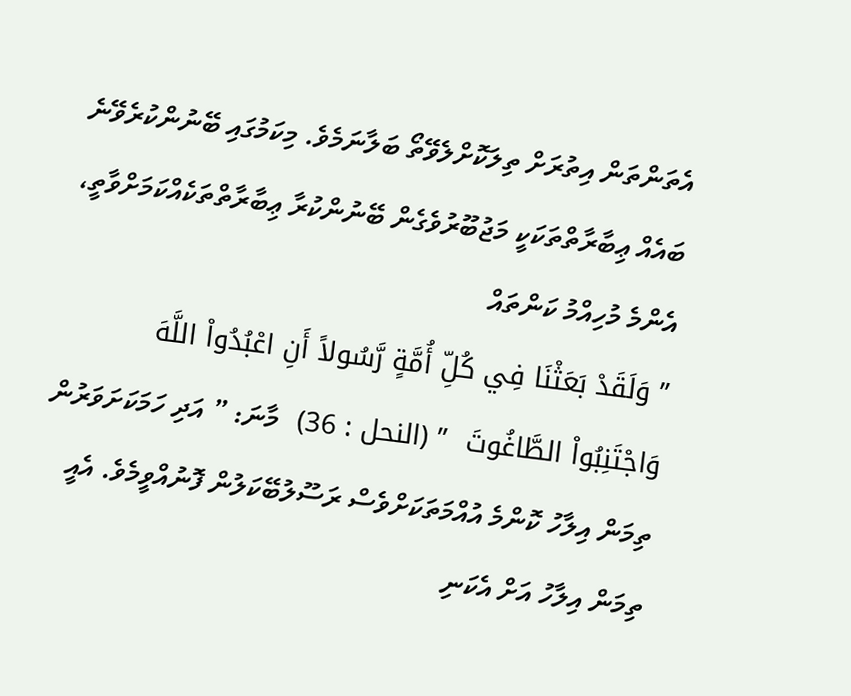އެތަންތަން އިތުރަށް ތިލަކޮށްލެވޭތޯ ބަލާނަމެވެ. މިކަމުގައި ބޭނުންކުރެވޭނެ ބައެއް ޢިބާރާތްތަކަކީ މަޖުބޫރުވެގެން ބޭނުންކުރާ ޢިބާރާތްތަކެއްކަމަށްވާތީ،
އެންމެ މުހިއްމު ކަންތައް
” وَلَقَدْ بَعَثْنَا فِي كُلِّ أُمَّةٍ رَّسُولاً أَنِ اعْبُدُواْ اللَّهَ وَاجْتَنِبُواْ الطَّاغُوتَ  ” (النحل : 36)  މާނަ: ” އަދި ހަމަކަށަވަރުން ތިމަން އިލާހު ކޮންމެ އުއްމަތަކަށްވެސް ރަސޫލުބޭކަލުން ފޮނުއްވީމެވެ. އެއީ ތިމަން އިލާހު އަށް އެކަނި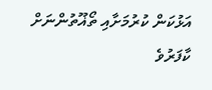އަޅުކަން ކުރުމަށާއި ތޯޣޫތުންނަށް ކާފަރުވެ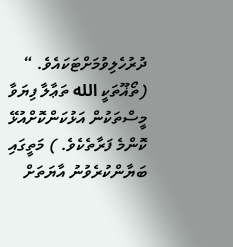ދުރުހެލިވުމަށްޓަކައެވެ. “ (ތޯޣޫތަކީ الله ތަޢާލާ ފިޔަވާ މީސްތަކުން އަޅުކަންކޮށްއުޅޭ ކޮންމެ ފަރާތެކެވެ. ) މަތީގައި ބަޔާންކުރެވުނު އާޔަތަށް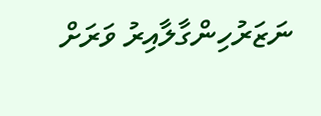ނަޒަރުހިންގާލާއިރު ވަރަށް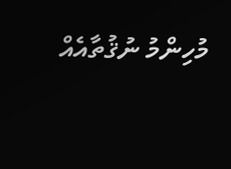މުހިންމު ނުޤުތާއެއް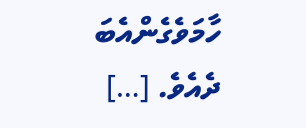ހާމަވެގެންއެބަ ދެއެވެ. […]